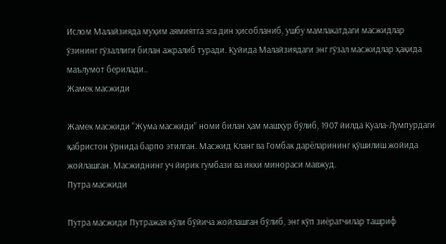Ислом Малайзияда муҳим аямиятга эга дин ҳисобланиб, ушбу мамлакатдаги масжидлар ўзининг гўзаллиги билан ажралиб туради. Қуйида Малайзиядаги энг гўзал масжидлар ҳақида маълумот берилади..
Жамек масжиди

Жамек масжиди “Жума масжиди” номи билан ҳам машҳур бўлиб, 1907 йилда Куала-Лумпурдаги қабристон ўрнида барпо этилган. Масжид Кланг ва Гомбак дарёларининг қўшилиш жойида жойлашган. Масжиднинг уч йирик гумбази ва икки минораси мавжуд.
Путра масжиди

Путра масжиди Путражая кўли бўйича жойлашган бўлиб, энг кўп зиёратчилар ташриф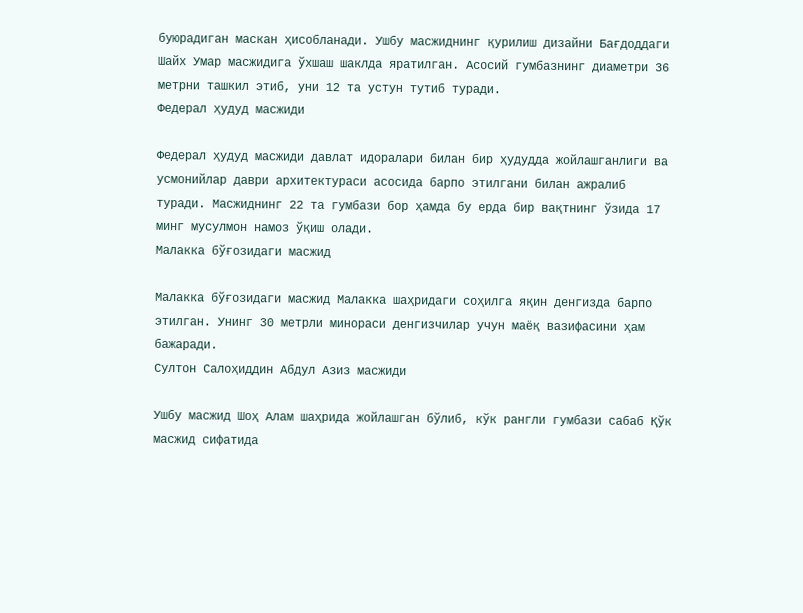буюрадиган маскан ҳисобланади. Ушбу масжиднинг қурилиш дизайни Бағдоддаги Шайх Умар масжидига ўхшаш шаклда яратилган. Асосий гумбазнинг диаметри 36 метрни ташкил этиб, уни 12 та устун тутиб туради.
Федерал ҳудуд масжиди

Федерал ҳудуд масжиди давлат идоралари билан бир ҳудудда жойлашганлиги ва усмонийлар даври архитектураси асосида барпо этилгани билан ажралиб туради. Масжиднинг 22 та гумбази бор ҳамда бу ерда бир вақтнинг ўзида 17 минг мусулмон намоз ўқиш олади.
Малакка бўғозидаги масжид

Малакка бўғозидаги масжид Малакка шаҳридаги соҳилга яқин денгизда барпо этилган. Унинг 30 метрли минораси денгизчилар учун маёқ вазифасини ҳам бажаради.
Султон Салоҳиддин Абдул Азиз масжиди

Ушбу масжид Шоҳ Алам шаҳрида жойлашган бўлиб, кўк рангли гумбази сабаб Қўк масжид сифатида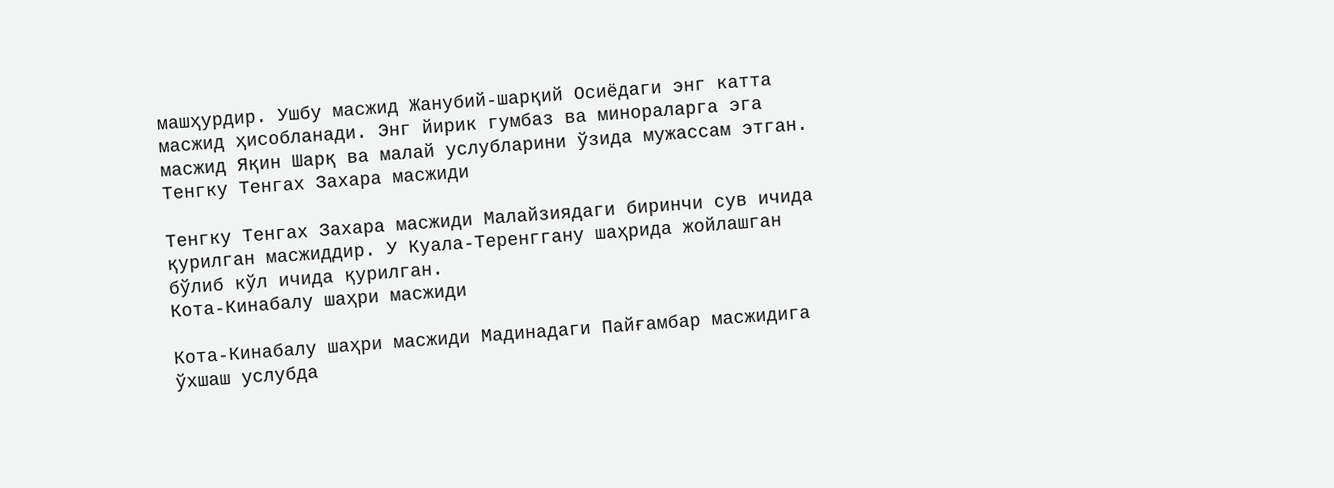машҳурдир. Ушбу масжид Жанубий-шарқий Осиёдаги энг катта масжид ҳисобланади. Энг йирик гумбаз ва минораларга эга масжид Яқин Шарқ ва малай услубларини ўзида мужассам этган.
Тенгку Тенгах Захара масжиди

Тенгку Тенгах Захара масжиди Малайзиядаги биринчи сув ичида қурилган масжиддир. У Куала-Теренггану шаҳрида жойлашган бўлиб кўл ичида қурилган.
Кота-Кинабалу шаҳри масжиди

Кота-Кинабалу шаҳри масжиди Мадинадаги Пайғамбар масжидига ўхшаш услубда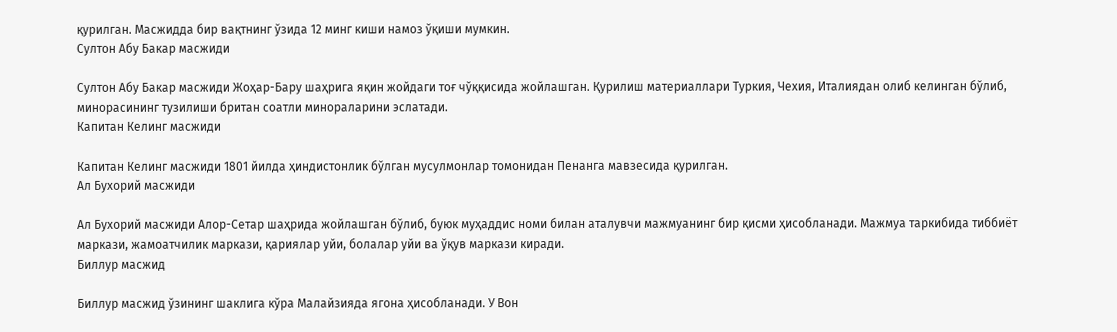қурилган. Масжидда бир вақтнинг ўзида 12 минг киши намоз ўқиши мумкин.
Султон Абу Бакар масжиди

Султон Абу Бакар масжиди Жоҳар-Бару шаҳрига яқин жойдаги тоғ чўққисида жойлашган. Қурилиш материаллари Туркия, Чехия, Италиядан олиб келинган бўлиб, минорасининг тузилиши британ соатли минораларини эслатади.
Капитан Келинг масжиди

Капитан Келинг масжиди 1801 йилда ҳиндистонлик бўлган мусулмонлар томонидан Пенанга мавзесида қурилган.
Ал Бухорий масжиди

Ал Бухорий масжиди Алор-Сетар шаҳрида жойлашган бўлиб, буюк муҳаддис номи билан аталувчи мажмуанинг бир қисми ҳисобланади. Мажмуа таркибида тиббиёт маркази, жамоатчилик маркази, қариялар уйи, болалар уйи ва ўқув маркази киради.
Биллур масжид

Биллур масжид ўзининг шаклига кўра Малайзияда ягона ҳисобланади. У Вон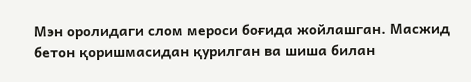Мэн оролидаги слом мероси боғида жойлашган. Масжид бетон қоришмасидан қурилган ва шиша билан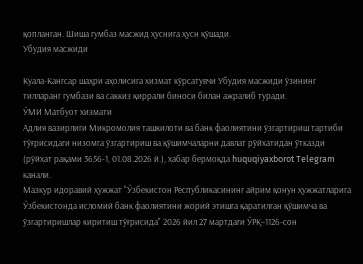қопланган. Шиша гумбаз масжид ҳуснига ҳусн қўшади.
Убудия масжиди

Куала-Кангсар шаҳри аҳолисига хизмат кўрсатувчи Убудия масжиди ўзининг тилларанг гумбази ва саккиз қиррали биноси билан ажралиб туради.
ЎМИ Матбуот хизмати
Адлия вазирлиги Микромолия ташкилоти ва банк фаолиятини ўзгартириш тартиби тўғрисидаги низомга ўзгартириш ва қўшимчаларни давлат рўйхатидан ўтказди (рўйхат рақами 3656-1, 01.08.2026 й.), хабар бермоқда huquqiyaxborot Telegram канали.
Мазкур идоравий ҳужжат "Ўзбекистон Республикасининг айрим қонун ҳужжатларига Ўзбекистонда исломий банк фаолиятини жорий этишга қаратилган қўшимча ва ўзгартиришлар киритиш тўғрисида" 2026 йил 27 мартдаги ЎРҚ–1126-сон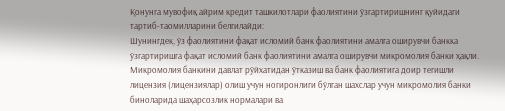Қонунга мувофиқ айрим кредит ташкилотлари фаолиятини ўзгартиришнинг қуйидаги тартиб-таомилларини белгилайди:
Шунингдек, ўз фаолиятини фақат исломий банк фаолиятини амалга оширувчи банкка ўзгартиришга фақат исломий банк фаолиятини амалга оширувчи микромолия банки ҳақли.
Микромолия банкини давлат рўйхатидан ўтказиш ва банк фаолиятига доир тегишли лицензия (лицензиялар) олиш учун ногиронлиги бўлган шахслар учун микромолия банки биноларида шаҳарсозлик нормалари ва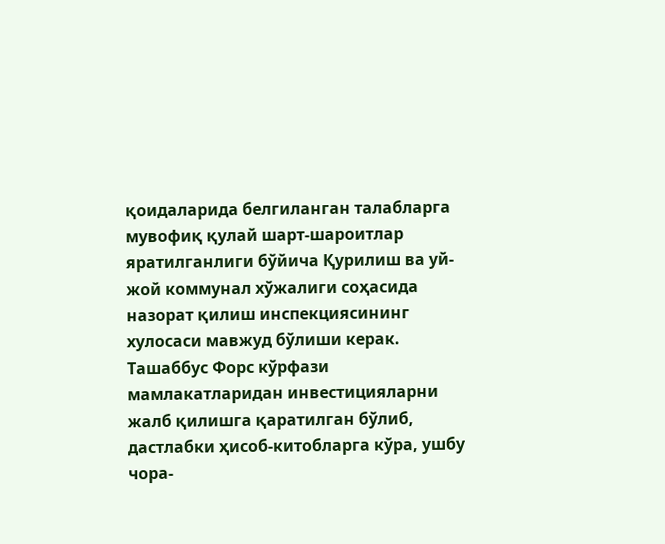қоидаларида белгиланган талабларга мувофиқ қулай шарт-шароитлар яратилганлиги бўйича Қурилиш ва уй-жой коммунал хўжалиги соҳасида назорат қилиш инспекциясининг хулосаси мавжуд бўлиши керак.
Ташаббус Форс кўрфази мамлакатларидан инвестицияларни жалб қилишга қаратилган бўлиб, дастлабки ҳисоб-китобларга кўра, ушбу чора-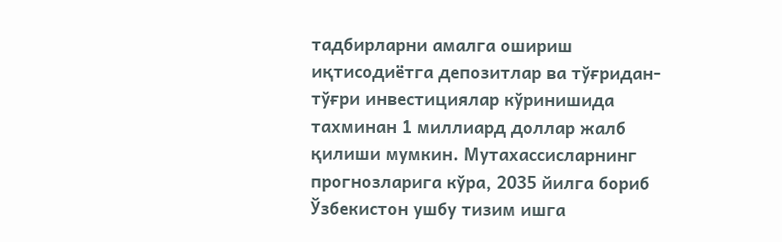тадбирларни амалга ошириш иқтисодиётга депозитлар ва тўғридан-тўғри инвестициялар кўринишида тахминан 1 миллиард доллар жалб қилиши мумкин. Мутахассисларнинг прогнозларига кўра, 2035 йилга бориб Ўзбекистон ушбу тизим ишга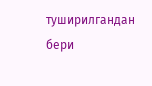туширилгандан бери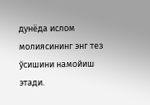дунёда ислом молиясининг энг тез ўсишини намойиш этади.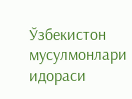Ўзбекистон мусулмонлари идораси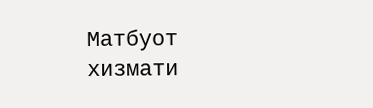Матбуот хизмати